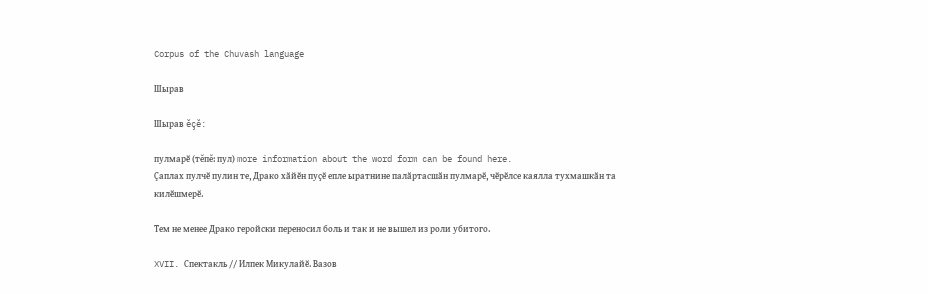Corpus of the Chuvash language

Шырав

Шырав ĕçĕ:

пулмарӗ (тĕпĕ: пул) more information about the word form can be found here.
Ҫаплах пулчӗ пулин те, Драко хӑйӗн пуҫӗ епле ыратнине палӑртасшӑн пулмарӗ, чӗрӗлсе каялла тухмашкӑн та килӗшмерӗ.

Тем не менее Драко геройски переносил боль и так и не вышел из роли убитого.

XVII. Спектакль // Илпек Микулайӗ. Вазов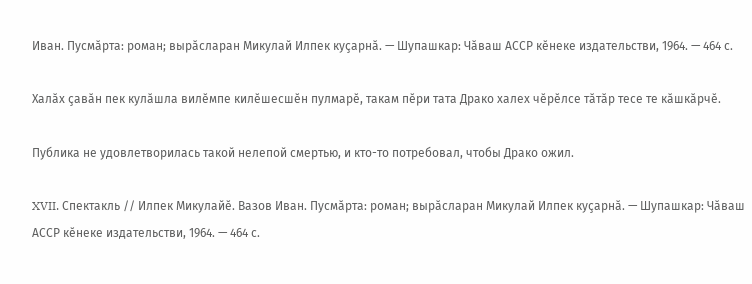Иван. Пусмӑрта: роман; вырӑсларан Микулай Илпек куҫарнӑ. — Шупашкар: Чӑваш АССР кӗнеке издательстви, 1964. — 464 с.

Халӑх ҫавӑн пек кулӑшла вилӗмпе килӗшесшӗн пулмарӗ, такам пӗри тата Драко халех чӗрӗлсе тӑтӑр тесе те кӑшкӑрчӗ.

Публика не удовлетворилась такой нелепой смертью, и кто-то потребовал, чтобы Драко ожил.

XVII. Спектакль // Илпек Микулайӗ. Вазов Иван. Пусмӑрта: роман; вырӑсларан Микулай Илпек куҫарнӑ. — Шупашкар: Чӑваш АССР кӗнеке издательстви, 1964. — 464 с.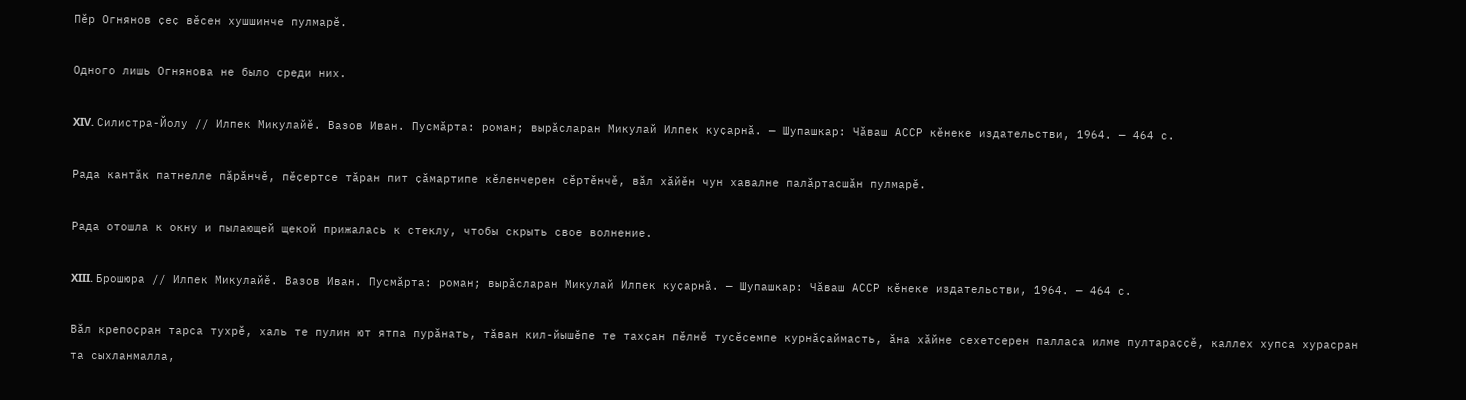Пӗр Огнянов ҫеҫ вӗсен хушшинче пулмарӗ.

Одного лишь Огнянова не было среди них.

XIV. Силистра-Йолу // Илпек Микулайӗ. Вазов Иван. Пусмӑрта: роман; вырӑсларан Микулай Илпек куҫарнӑ. — Шупашкар: Чӑваш АССР кӗнеке издательстви, 1964. — 464 с.

Рада кантӑк патнелле пӑрӑнчӗ, пӗҫертсе тӑран пит ҫӑмартипе кӗленчерен сӗртӗнчӗ, вӑл хӑйӗн чун хавалне палӑртасшӑн пулмарӗ.

Рада отошла к окну и пылающей щекой прижалась к стеклу, чтобы скрыть свое волнение.

XIII. Брошюра // Илпек Микулайӗ. Вазов Иван. Пусмӑрта: роман; вырӑсларан Микулай Илпек куҫарнӑ. — Шупашкар: Чӑваш АССР кӗнеке издательстви, 1964. — 464 с.

Вӑл крепоҫран тарса тухрӗ, халь те пулин ют ятпа пурӑнать, тӑван кил-йышӗпе те тахҫан пӗлнӗ тусӗсемпе курнӑҫаймасть, ӑна хӑйне сехетсерен палласа илме пултараҫҫӗ, каллех хупса хурасран та сыхланмалла,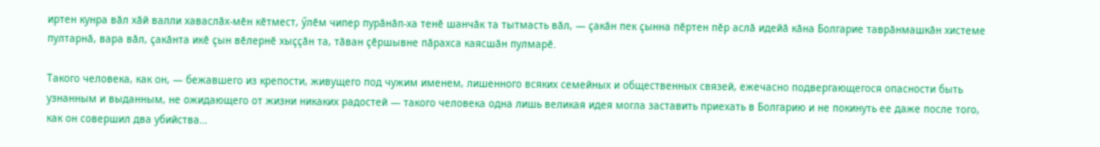иртен кунра вӑл хӑй валли хаваслӑх-мӗн кӗтмест, ӳлӗм чипер пурӑнӑп-ха тенӗ шанчӑк та тытмасть вӑл, — ҫакӑн пек ҫынна пӗртен пӗр аслӑ идейӑ кӑна Болгарие таврӑнмашкӑн хистеме пултарнӑ, вара вӑл, ҫакӑнта икӗ ҫын вӗлернӗ хыҫҫӑн та, тӑван ҫӗршывне пӑрахса каясшӑн пулмарӗ.

Такого человека, как он, — бежавшего из крепости, живущего под чужим именем, лишенного всяких семейных и общественных связей, ежечасно подвергающегося опасности быть узнанным и выданным, не ожидающего от жизни никаких радостей — такого человека одна лишь великая идея могла заставить приехать в Болгарию и не покинуть ее даже после того, как он совершил два убийства…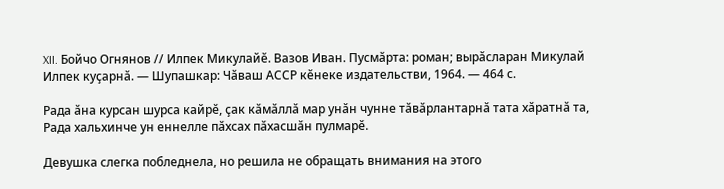XII. Бойчо Огнянов // Илпек Микулайӗ. Вазов Иван. Пусмӑрта: роман; вырӑсларан Микулай Илпек куҫарнӑ. — Шупашкар: Чӑваш АССР кӗнеке издательстви, 1964. — 464 с.

Рада ӑна курсан шурса кайрӗ, ҫак кӑмӑллӑ мар унӑн чунне тӑвӑрлантарнӑ тата хӑратнӑ та, Рада хальхинче ун еннелле пӑхсах пӑхасшӑн пулмарӗ.

Девушка слегка побледнела, но решила не обращать внимания на этого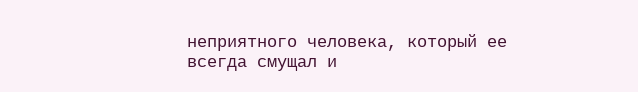неприятного человека, который ее всегда смущал и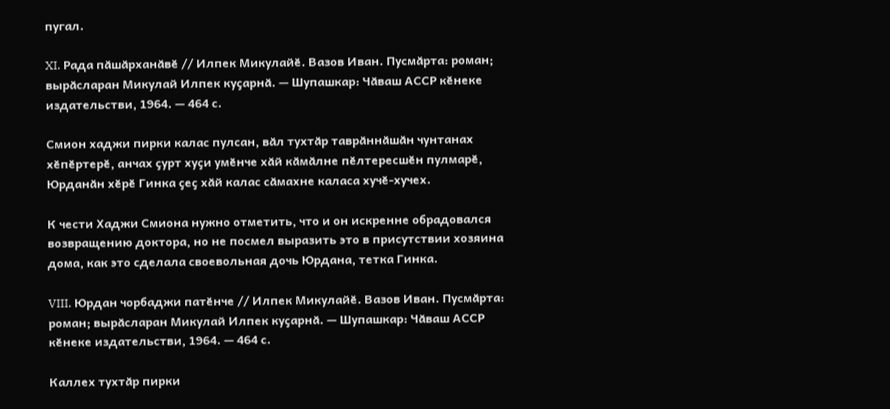пугал.

XI. Рада пӑшӑрханӑвӗ // Илпек Микулайӗ. Вазов Иван. Пусмӑрта: роман; вырӑсларан Микулай Илпек куҫарнӑ. — Шупашкар: Чӑваш АССР кӗнеке издательстви, 1964. — 464 с.

Смион хаджи пирки калас пулсан, вӑл тухтӑр таврӑннӑшӑн чунтанах хӗпӗртерӗ, анчах ҫурт хуҫи умӗнче хӑй кӑмӑлне пӗлтересшӗн пулмарӗ, Юрданӑн хӗрӗ Гинка ҫеҫ хӑй калас сӑмахне каласа хучӗ-хучех.

К чести Хаджи Смиона нужно отметить, что и он искренне обрадовался возвращению доктора, но не посмел выразить это в присутствии хозяина дома, как это сделала своевольная дочь Юрдана, тетка Гинка.

VIII. Юрдан чорбаджи патӗнче // Илпек Микулайӗ. Вазов Иван. Пусмӑрта: роман; вырӑсларан Микулай Илпек куҫарнӑ. — Шупашкар: Чӑваш АССР кӗнеке издательстви, 1964. — 464 с.

Каллех тухтӑр пирки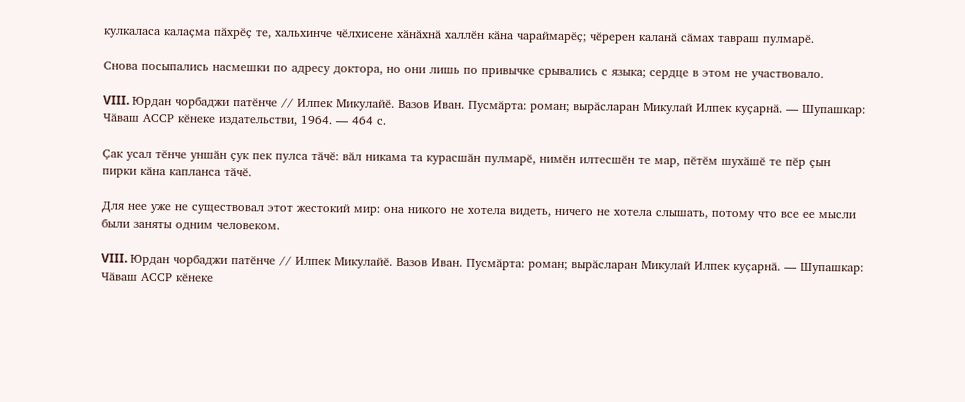кулкаласа калаҫма пӑхрӗҫ те, хальхинче чӗлхисене хӑнӑхнӑ халлӗн кӑна чараймарӗҫ; чӗререн каланӑ сӑмах тавраш пулмарӗ.

Снова посыпались насмешки по адресу доктора, но они лишь по привычке срывались с языка; сердце в этом не участвовало.

VIII. Юрдан чорбаджи патӗнче // Илпек Микулайӗ. Вазов Иван. Пусмӑрта: роман; вырӑсларан Микулай Илпек куҫарнӑ. — Шупашкар: Чӑваш АССР кӗнеке издательстви, 1964. — 464 с.

Ҫак усал тӗнче уншӑн ҫук пек пулса тӑчӗ: вӑл никама та курасшӑн пулмарӗ, нимӗн илтесшӗн те мар, пӗтӗм шухӑшӗ те пӗр ҫын пирки кӑна капланса тӑчӗ.

Для нее уже не существовал этот жестокий мир: она никого не хотела видеть, ничего не хотела слышать, потому что все ее мысли были заняты одним человеком.

VIII. Юрдан чорбаджи патӗнче // Илпек Микулайӗ. Вазов Иван. Пусмӑрта: роман; вырӑсларан Микулай Илпек куҫарнӑ. — Шупашкар: Чӑваш АССР кӗнеке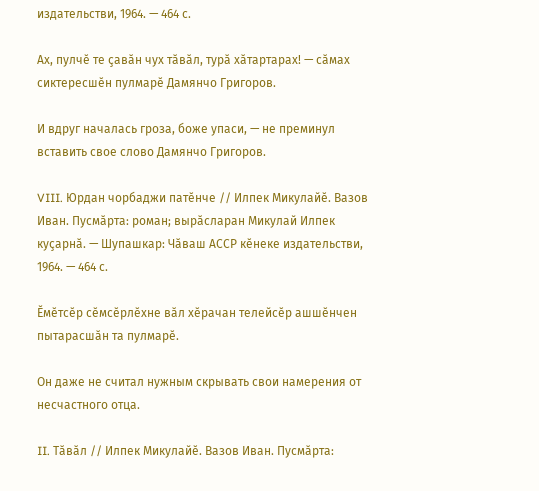издательстви, 1964. — 464 с.

Ах, пулчӗ те ҫавӑн чух тӑвӑл, турӑ хӑтартарах! — сӑмах сиктересшӗн пулмарӗ Дамянчо Григоров.

И вдруг началась гроза, боже упаси, — не преминул вставить свое слово Дамянчо Григоров.

VIII. Юрдан чорбаджи патӗнче // Илпек Микулайӗ. Вазов Иван. Пусмӑрта: роман; вырӑсларан Микулай Илпек куҫарнӑ. — Шупашкар: Чӑваш АССР кӗнеке издательстви, 1964. — 464 с.

Ӗмӗтсӗр сӗмсӗрлӗхне вӑл хӗрачан телейсӗр ашшӗнчен пытарасшӑн та пулмарӗ.

Он даже не считал нужным скрывать свои намерения от несчастного отца.

II. Тӑвӑл // Илпек Микулайӗ. Вазов Иван. Пусмӑрта: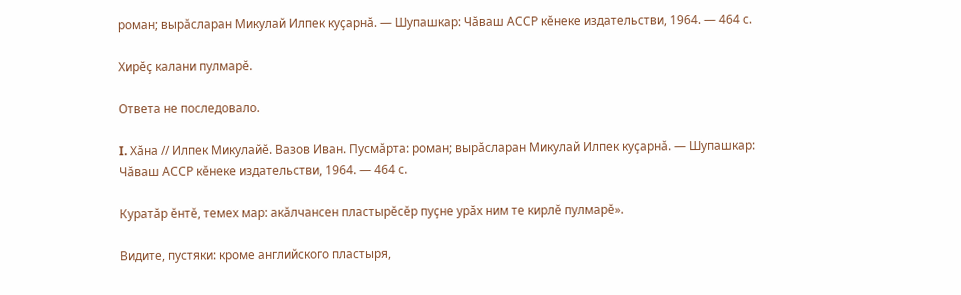роман; вырӑсларан Микулай Илпек куҫарнӑ. — Шупашкар: Чӑваш АССР кӗнеке издательстви, 1964. — 464 с.

Хирӗҫ калани пулмарӗ.

Ответа не последовало.

I. Хӑна // Илпек Микулайӗ. Вазов Иван. Пусмӑрта: роман; вырӑсларан Микулай Илпек куҫарнӑ. — Шупашкар: Чӑваш АССР кӗнеке издательстви, 1964. — 464 с.

Куратӑр ӗнтӗ, темех мар: акӑлчансен пластырӗсӗр пуҫне урӑх ним те кирлӗ пулмарӗ».

Видите, пустяки: кроме английского пластыря,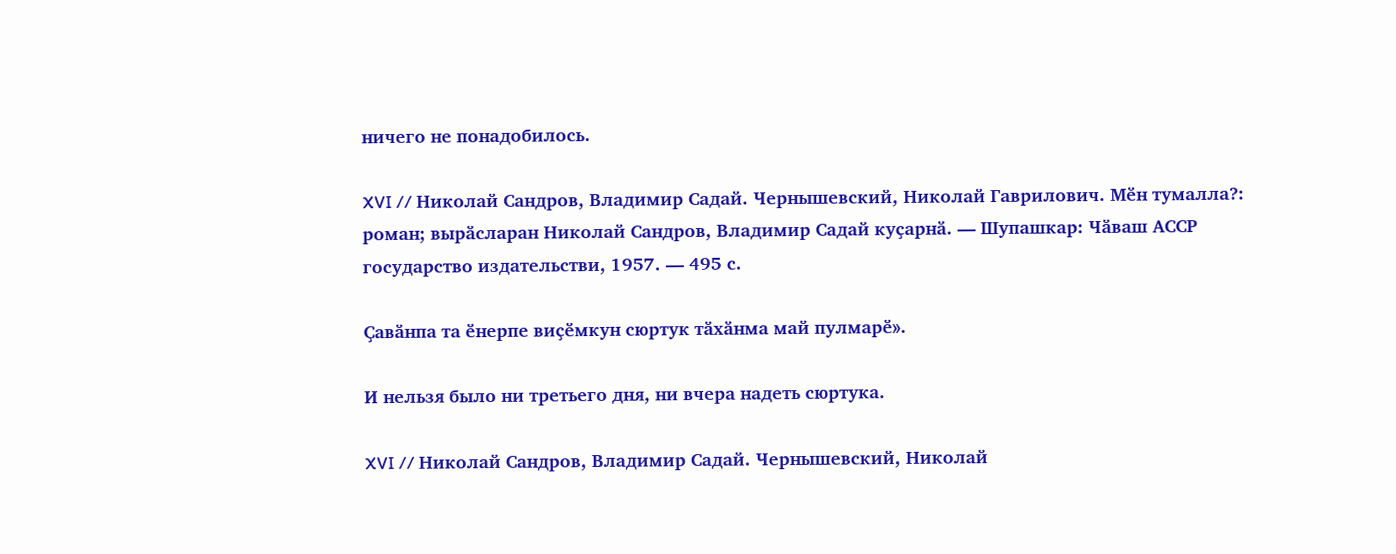ничего не понадобилось.

XVI // Николай Сандров, Владимир Садай. Чернышевский, Николай Гаврилович. Мӗн тумалла?: роман; вырӑсларан Николай Сандров, Владимир Садай куҫарнӑ. — Шупашкар: Чӑваш АССР государство издательстви, 1957. — 495 с.

Ҫавӑнпа та ӗнерпе виҫӗмкун сюртук тӑхӑнма май пулмарӗ».

И нельзя было ни третьего дня, ни вчера надеть сюртука.

XVI // Николай Сандров, Владимир Садай. Чернышевский, Николай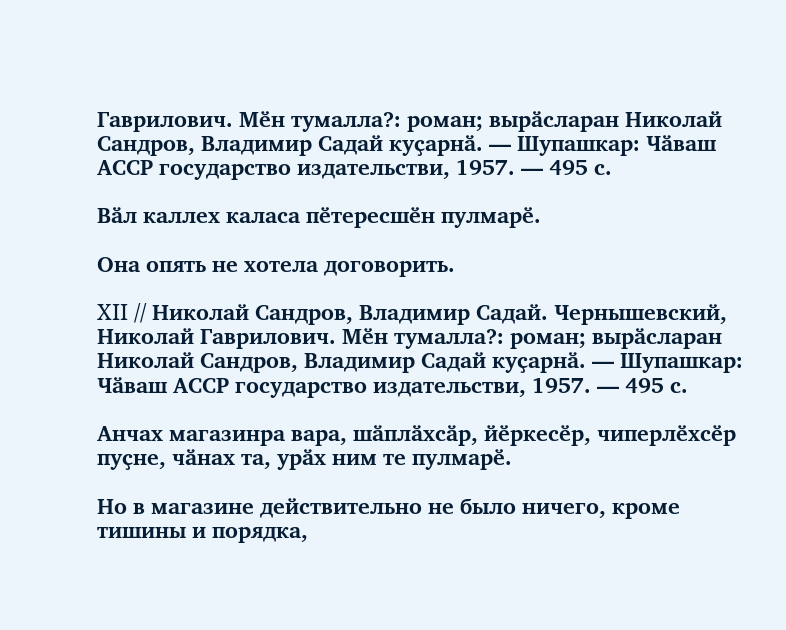Гаврилович. Мӗн тумалла?: роман; вырӑсларан Николай Сандров, Владимир Садай куҫарнӑ. — Шупашкар: Чӑваш АССР государство издательстви, 1957. — 495 с.

Вӑл каллех каласа пӗтересшӗн пулмарӗ.

Она опять не хотела договорить.

XII // Николай Сандров, Владимир Садай. Чернышевский, Николай Гаврилович. Мӗн тумалла?: роман; вырӑсларан Николай Сандров, Владимир Садай куҫарнӑ. — Шупашкар: Чӑваш АССР государство издательстви, 1957. — 495 с.

Анчах магазинра вара, шӑплӑхсӑр, йӗркесӗр, чиперлӗхсӗр пуҫне, чӑнах та, урӑх ним те пулмарӗ.

Но в магазине действительно не было ничего, кроме тишины и порядка,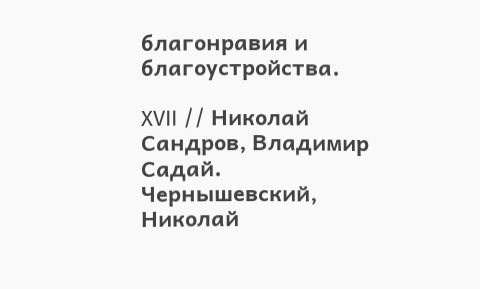благонравия и благоустройства.

XVII // Николай Сандров, Владимир Садай. Чернышевский, Николай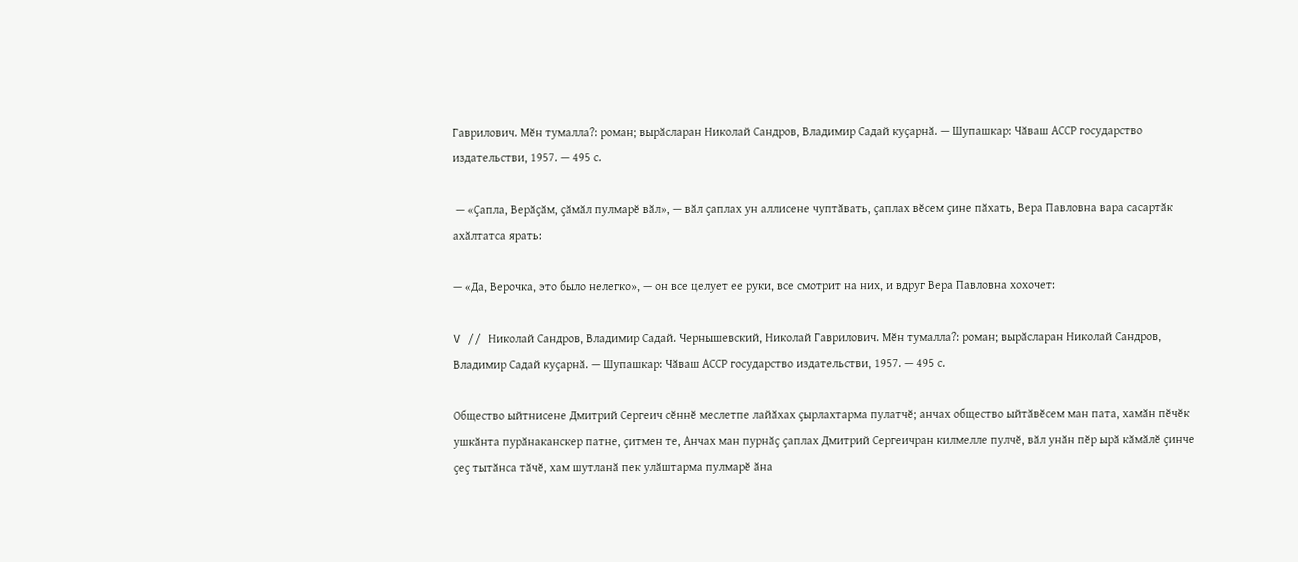Гаврилович. Мӗн тумалла?: роман; вырӑсларан Николай Сандров, Владимир Садай куҫарнӑ. — Шупашкар: Чӑваш АССР государство издательстви, 1957. — 495 с.

 — «Ҫапла, Верӑҫӑм, ҫӑмӑл пулмарӗ вӑл», — вӑл ҫаплах ун аллисене чуптӑвать, ҫаплах вӗсем ҫине пӑхать, Вера Павловна вара сасартӑк ахӑлтатса ярать:

— «Да, Верочка, это было нелегко», — он все целует ее руки, все смотрит на них, и вдруг Вера Павловна хохочет:

V // Николай Сандров, Владимир Садай. Чернышевский, Николай Гаврилович. Мӗн тумалла?: роман; вырӑсларан Николай Сандров, Владимир Садай куҫарнӑ. — Шупашкар: Чӑваш АССР государство издательстви, 1957. — 495 с.

Общество ыйтнисене Дмитрий Сергеич сӗннӗ меслетпе лайӑхах ҫырлахтарма пулатчӗ; анчах общество ыйтӑвӗсем ман пата, хамӑн пӗчӗк ушкӑнта пурӑнаканскер патне, ҫитмен те, Анчах ман пурнӑҫ ҫаплах Дмитрий Сергеичран килмелле пулчӗ, вӑл унӑн пӗр ырӑ кӑмӑлӗ ҫинче ҫеҫ тытӑнса тӑчӗ, хам шутланӑ пек улӑштарма пулмарӗ ӑна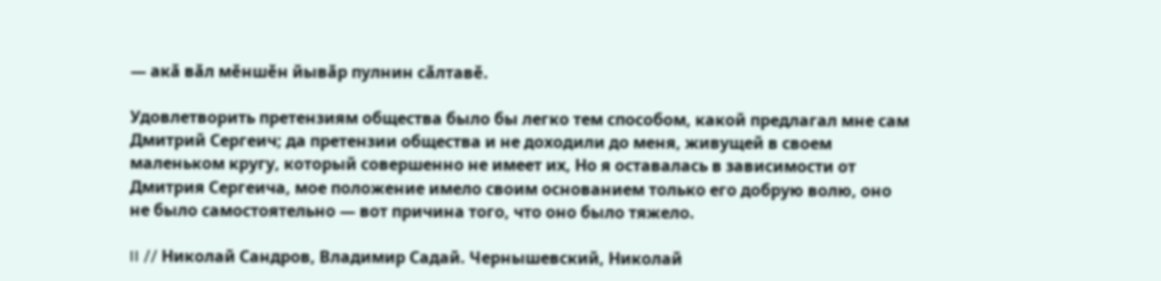— акӑ вӑл мӗншӗн йывӑр пулнин сӑлтавӗ.

Удовлетворить претензиям общества было бы легко тем способом, какой предлагал мне сам Дмитрий Сергеич; да претензии общества и не доходили до меня, живущей в своем маленьком кругу, который совершенно не имеет их, Но я оставалась в зависимости от Дмитрия Сергеича, мое положение имело своим основанием только его добрую волю, оно не было самостоятельно — вот причина того, что оно было тяжело.

II // Николай Сандров, Владимир Садай. Чернышевский, Николай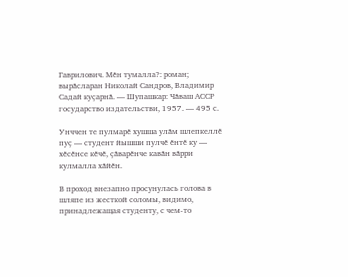Гаврилович. Мӗн тумалла?: роман; вырӑсларан Николай Сандров, Владимир Садай куҫарнӑ. — Шупашкар: Чӑваш АССР государство издательстви, 1957. — 495 с.

Унччен те пулмарӗ хушша улӑм шлепкеллӗ пуҫ — студент йышши пулчӗ ӗнтӗ ку — хӗсӗнсе кӗчӗ, ҫӑварӗнче кавӑн вӑрри кулмалла хӑйӗн.

В проход внезапно просунулась голова в шляпе из жесткой соломы, видимо, принадлежащая студенту, с чем-то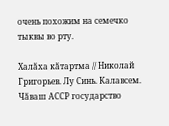очень похожим на семечко тыквы во рту.

Халӑха кӑтартма // Николай Григорьев. Лу Синь. Калавсем. Чӑваш АССР государство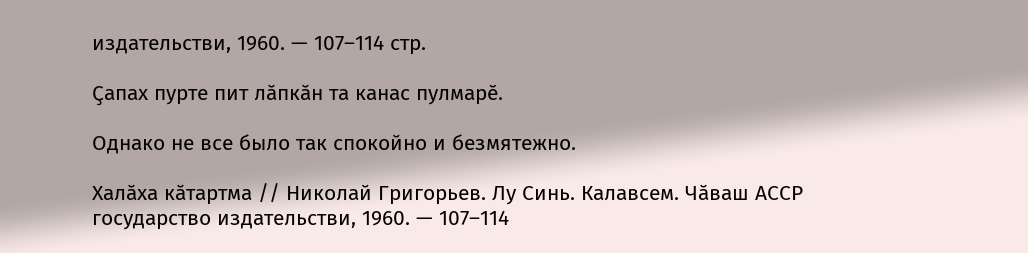издательстви, 1960. — 107–114 стр.

Ҫапах пурте пит лӑпкӑн та канас пулмарӗ.

Однако не все было так спокойно и безмятежно.

Халӑха кӑтартма // Николай Григорьев. Лу Синь. Калавсем. Чӑваш АССР государство издательстви, 1960. — 107–114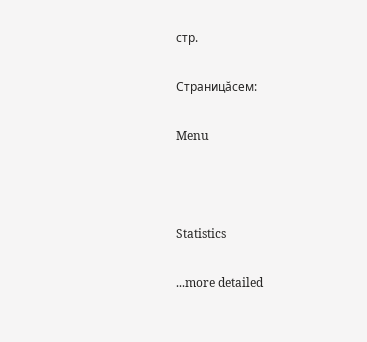стр.

Страницăсем:

Menu



Statistics

...more detailed